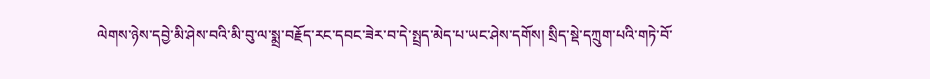ལེགས་ཉེས་དབྱེ་མི་ཤེས་བའི་མི་བུ་ལ་སྨྲ་བརྗོད་རང་དབང་ཟེར་བ་དེ་སྤྲད་མེད་པ་ཡང་ཤེས་དགོས། སྲིད་སྡེ་དཀྲུག་པའི་གཏེ་བོ་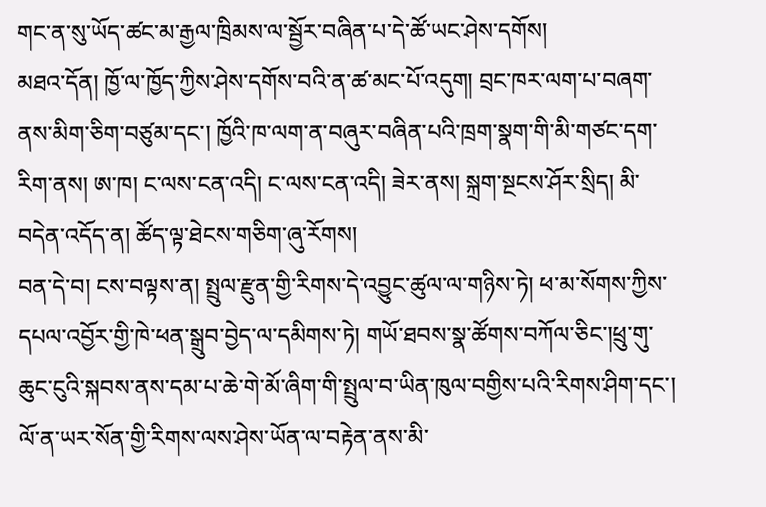གང་ན་སུ་ཡོད་ཚང་མ་རྒྱལ་ཁྲིམས་ལ་སྦྱོར་བཞིན་པ་དེ་ཚོ་ཡང་ཤེས་དགོས།
མཐའ་དོན། ཁྱོ་ལ་ཁྱོད་ཀྱིས་ཤེས་དགོས་བའི་ན་ཚ་མང་པོ་འདུག། བྲང་ཁར་ལག་པ་བཞག་ནས་མིག་ཅིག་བཙུམ་དང་། ཁྱོའི་ཁ་ལག་ན་བཞུར་བཞིན་པའི་ཁྲག་སྣག་གི་མི་གཙང་དག་རིག་ནས། ཨ་ཁ། ང་ལས་ངན་འདི། ང་ལས་ངན་འདི། ཟེར་ནས། སྐྲག་སྔངས་ཤོར་སྲིད། མི་བདེན་འདོད་ན། ཚོད་ལྟ་ཐེངས་གཅིག་ཞུ་རོགས།
བན་དེ་བ། ངས་བལྟས་ན། སྤྲུལ་རྫུན་གྱི་རིགས་དེ་འབྱུང་ཚུལ་ལ་གཉིས་ཏེ། ཕ་མ་སོགས་ཀྱིས་དཔལ་འབྱོར་གྱི་ཁེ་ཕན་སྒྲུབ་བྱེད་ལ་དམིགས་ཏེ། གཡོ་ཐབས་སྣ་ཚོགས་བཀོལ་ཅིང་།ཕྲུ་གུ་ཆུང་ངུའི་སྐབས་ནས་དམ་པ་ཆེ་གེ་མོ་ཞིག་གི་སྤྲུལ་བ་ཡིན་ཁུལ་བགྱིས་པའི་རིགས་ཤིག་དང་། ལོ་ན་ཡར་སོན་གྱི་རིགས་ལས་ཤེས་ཡོན་ལ་བརྟེན་ནས་མི་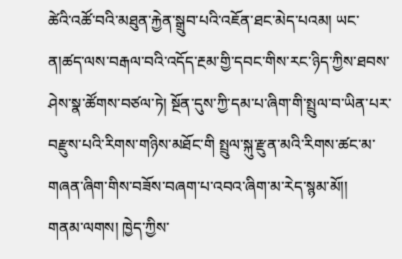ཚེའི་འཚོ་བའི་མཐུན་རྐྱེན་སྒྲུབ་པའི་འཇོན་ཐང་མེད་པའམ། ཡང་ན།ཚད་ལས་བརྒལ་བའི་འདོད་རྔམ་གྱི་དབང་གིས་རང་ཉིད་ཀྱིས་ཐབས་ཤེས་སྣ་ཚོགས་བཙལ་ཏེ། སྔོན་དུས་ཀྱི་དམ་པ་ཞིག་གི་སྤྲུལ་བ་ཡིན་པར་བརྫུས་པའི་རིགས་གཉིས་མཐོང་གི སྤྲུལ་སྐུ་རྫུན་མའི་རིགས་ཚང་མ་གཞན་ཞིག་གིས་བཟོས་བཞག་པ་འབའ་ཞིག་མ་རེད་སྙམ་མོ།།
གནམ་ལགས། ཁྱེད་ཀྱིས་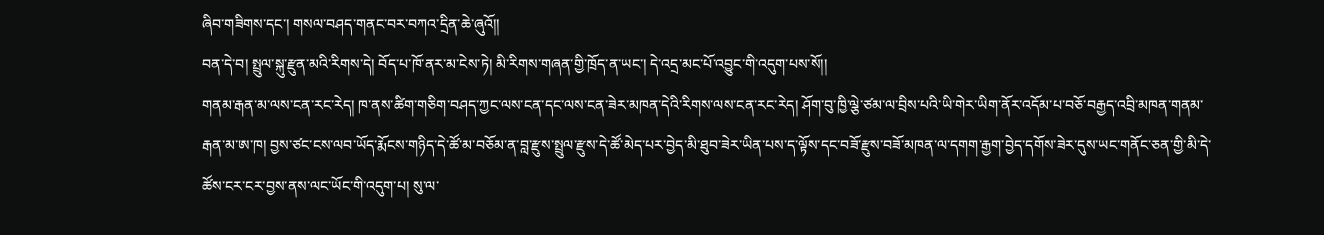ཞིབ་གཟིགས་དང་། གསལ་བཤད་གནང་བར་བཀའ་དྲིན་ཆེ་ཞུའོ།།
བན་དེ་བ། སྤྲུལ་སྐུ་རྫུན་མའི་རིགས་དེ། བོད་པ་ཁོ་ནར་མ་ངེས་ཏེ། མི་རིགས་གཞན་གྱི་ཁྲོད་ན་ཡང་། དེ་འདྲ་མང་པོ་འབྱུང་གི་འདུག་པས་སོ།།
གནམ་རྒན་མ་ལས་ངན་རང་རེད། ཁ་ནས་ཚིག་གཅིག་བཤད་ཀྱང་ལས་ངན་དང་ལས་ངན་ཟེར་མཁན་དེའི་རིགས་ལས་ངན་རང་རེད། ཤོག་བུ་ཁྱི་ལྕེ་ཙམ་ལ་བྲིས་པའི་ཡི་གེར་ཡིག་ནོར་འདོམ་པ་བཅོ་བརྒྱད་འབྲི་མཁན་གནམ་རྒན་མ་ཨ་ཁ། བྱས་ཙང་ངས་ལབ་ཡོད་རྨོངས་གཉིད་དེ་ཚོ་མ་བཅོམ་ན་བླ་རྫུས་སྤྲུལ་རྫུས་དེ་ཚོ་མེད་པར་བྱེད་མི་ཐུབ་ཟེར་ཡིན་པས་ད་ལྟོས་དང་བཟོ་རྫུས་བཟོ་མཁན་ལ་དགག་རྒྱག་བྱེད་དགོས་ཟེར་དུས་ཡང་གནོང་ཅན་གྱི་མི་དེ་ཚོས་ངར་ངར་བྱས་ནས་ལང་ཡོང་གི་འདུག་པ། སུ་ལ་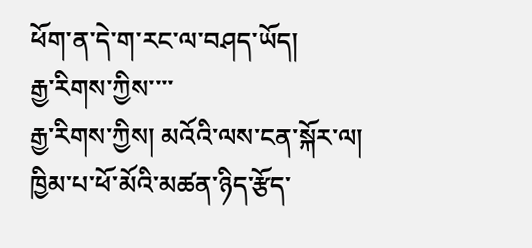ཕོག་ན་དེ་ག་རང་ལ་བཤད་ཡོད།
རྒྱ་རིགས་ཀྱིས་་་་
རྒྱ་རིགས་ཀྱིས། མའོའི་ལས་ངན་སྐོར་ལ།
ཁྱིམ་པ་ཕོ་མོའི་མཚན་ཉིད་རྩོད་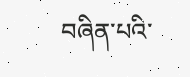བཞིན་པའི་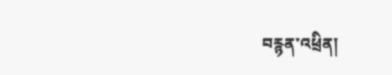བརྙན་འཕྲིན།